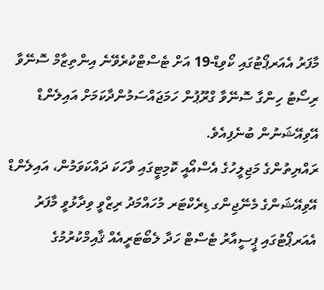މާފަރު އެއަރޕޯޓުގައި ކޯވިޑް-19 އަށް ޓެސްޓްކުރެވޭނެ އިންތިޒާމް ސޮނޭވާ ރިސޯޓު ހިންގާ ސޮނޭވާ ގްރޫޕުން ހަމަޖައްސަމުންދާކަމަށް އައިލެންޑް އޭވިއޭޝަނުން ބުނެފިއެވެ.
ރައްޔިތުންގެ މަޖިލީހުގެ އެސްއޯއީ ކޮމިޓީގައި ވާހަކަ ދައްކަވަމުން، އައިލެންޑް އޭވިއޭޝަންގެ މެނޭޖިންގ ޑިރެކްޓަރ މުހައްމަދު ރިޒްވީ ވިދާޅުވީ މާފަރު އެއަރޕޯޓުގައި ޕީސީއާރު ޓެސްޓް ހަދާ ލެބޯޓަރީއެއް ޤާއިމްކުރުމުގެ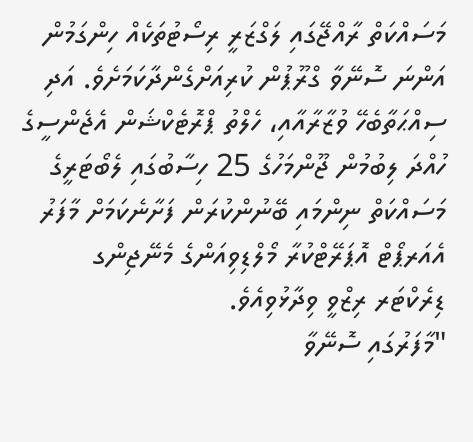މަސައްކަތް ރާއްޖޭގައި ލަގްޒަރީ ރިސޯޓުތަކެއް ހިންގަމުން އަންނަ ސޮނޭވާ ގްރޫޕުން ކުރިއަށްގެންދާކަމަށެވެ. އަދި ސިއްޙަތާބެހޭ ވުޒާރާއާއި، ހެލްތު ޕްރޮޓެކްޝަން އެޖެންސީގެ ހުއްދަ ލިބުމުން ޖޫންމަހުގެ 25 ހިސާބުގައި ލެބޯޓަރީގެ މަސައްކަތް ނިންމައި ބޭނުންކުރަން ފަށާނެކަމަށް މާފަރު އެއަރޕޯޓް އޮޕަރޭޓްކުރާ މޯލްޑިވިއަންގެ މެނޭޖިންގ ޑިރެކްޓަރ ރިޒްވީ ވިދާޅުވިއެވެ.
"މާފަރުގައި ސޮނޭވާ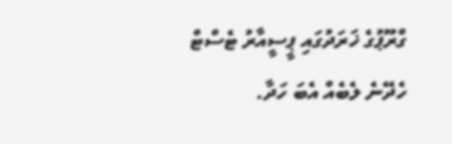ގްރޫޕުގެ ޚަރަދުގައި ޕީސީއާރު ޓެސްޓް ހެދޭނެ ލެބެއް އެބަ ހަދާ.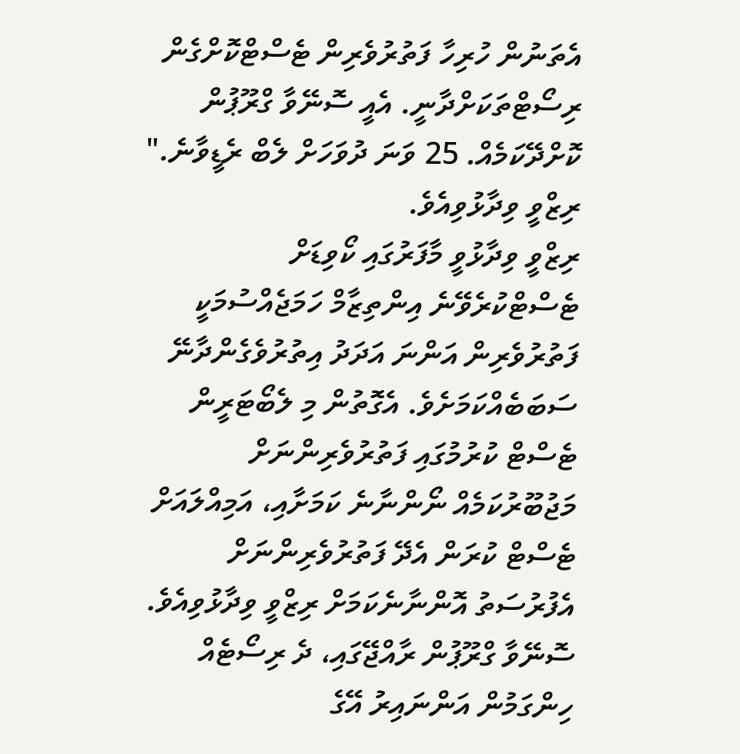އެތަނުން ހުރިހާ ފަތުރުވެރިން ޓެސްޓްކޮށްގެން ރިސޯޓްތަކަށްދާނީ. އެއީ ސޮނޭވާ ގްރޫޕުން ކޮށްދޭކަމެއް. 25 ވަނަ ދުވަހަށް ލެބް ރެޑީވާނެ." ރިޒްވީ ވިދާޅުވިއެވެ.
ރިޒްވީ ވިދާޅުވީ މާފަރުގައި ކޯވިޑަށް ޓެސްޓްކުރެވޭނެ އިންތިޒާމް ހަމަޖެއްސުމަކީ ފަތުރުވެރިން އަންނަ އަދަދު އިތުރުވެގެންދާނޭ ސަބަބެއްކަމަށެވެ. އެގޮތުން މި ލެބޯޓަރީން ޓެސްޓް ކުރުމުގައި ފަތުރުވެރިންނަށް މަޖުބޫރުކަމެއް ނޯންނާނެ ކަމަށާއި، އަމިއްލައަށް ޓެސްޓް ކުރަން އެދޭ ފަތުރުވެރިންނަށް އެފުރުސަތު އޮންނާނެކަމަށް ރިޒްވީ ވިދާޅުވިއެވެ.
ސޮނޭވާ ގްރޫޕުން ރާއްޖޭގައި، ދެ ރިސޯޓެއް ހިންގަމުން އަންނައިރު އޭގެ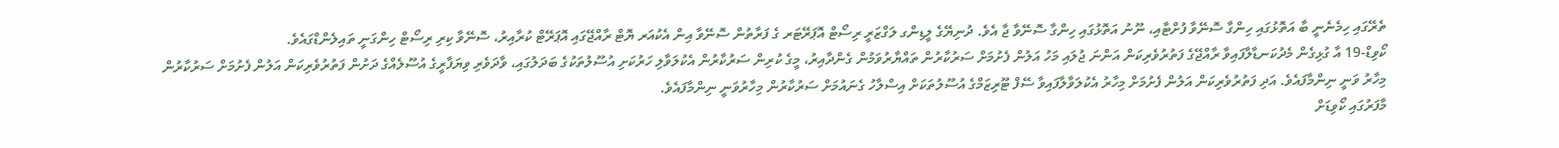ތެރޭގައި ހިމެނެނީ ބާ އަތޮޅުގައި ހިންގާ ސޮނޭވާ ފުށްޓާއި، ނޫނު އަތޮޅުގައި ހިންގާ ސޮނޭވާ ޖާ އެވެ. ދުނިޔޭގެ ލީޑިންގ ލަގްޒަރީ ރިސޯޓް އޮޕަރޭޓަރ ގެ ފަރާތުން ސޮނޭވާ އިން އެކުއަރ ޔޮޓް ރާއްޖޭގައި އޮޕަރޭޓް ކުރާއިރު، ސޮނޭވާ ކިރި ރިސޯޓް ހިންގަނީ ތައިލެންޑްގައެވެ.
ކޯވިޑް-19 އާ ގުޅިގެން މެދުކަނޑާލާފައިވާ ރާއްޖޭގެ ފަތުރުވެރިކަން އަންނަ ޖުލައި މަހު އަލުން ފެށުމަށް ސަރުކާރުން ތައްޔާރުވަމުން ގެންދާއިރު، މީގެ ކުރިން ސަރުކާރުން އެކުލަވާލި ހަރުކަށި އުސޫލުތަކުގެ ބަދަލުގައި، ވާދަވެރި ވިޔަފާރީގެ އުސޫލެއްގެ ދަށުން ފަތުރުވެރިކަން އަލުން ފެށުމަށް ސަރުކާރުން މިހާރު ވަނީ ނިންމާފައެވެ. އަދި ފަތުރުވެރިކަން އަލުން ފެށުމަށް މިހާރު އެކުލަވާލާފައިވާ ސޭފް ޓޫރިޒަމްގެ އުސޫލުތަކަށް އިސްލާހު ގެނައުމަށް ސަރުކާރުން މިހާރުވަނީ ނިންމާފައެވެ.
މާފަރުގައި ކޯވިޑަށް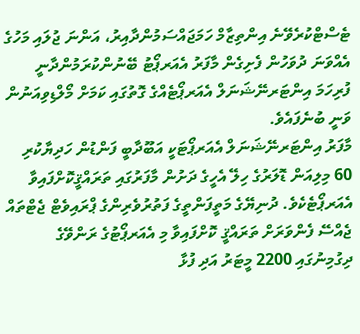ޓެސްޓްކުރެވޭނެ އިންތިޒާމް ހަމަޖައްސަމުންދާއިރު، އަންނަ ޖުލައި މަހުގެ އެއްވަނަ ދުވަހުން ފެށިގެން މާފަރު އެއަރޕޯޓު ބޭނުންކުރަމުންދާނީ ފުރިހަމަ އިންޓަރނޭޝަނަލް އެއަރޕޯޓެއްގެ ގޮތުގައި ކަމަށް މޯލްޑިވިއަނުން ވަނީ ބުނެފައެވެ.
މާފަރު އިންޓަރނޭޝަނަލް އެއަރޕޯޓަކީ އަބޫދާބީ ފަންޑުން ހަދިޔާކުރި 60 މިލިއަން ޑޮލަރުގެ ހިލޭ އެހީގެ ދަށުން މާފަރުގައި ތަރައްޤީކޮށްފައިވާ އެއަރޕޯޓެކެވެ. ދުނިޔޭގެ މަތީފަންތީގެ ފަތުރުވެރިންގެ ޕްރައިވެޓް ޖެޓްތައް ޖެއްސޭ ފެންވަރަށް ތަރައްޤީ ކޮށްފައިވާ މި އެއަރޕޯޓުގެ ރަންވޭގެ ދިގުމިނުގައި 2200 މީޓަރު އަދި ފުޅާ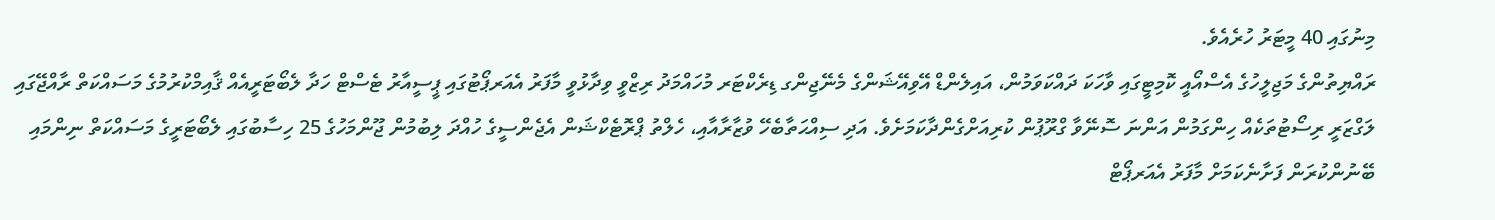މިނުގައި 40 މީޓަރު ހުރެއެވެ.
ރައްޔިތުންގެ މަޖިލީހުގެ އެސްއޯއީ ކޮމިޓީގައި ވާހަކަ ދައްކަވަމުން، އައިލެންޑް އޭވިއޭޝަންގެ މެނޭޖިންގ ޑިރެކްޓަރ މުހައްމަދު ރިޒްވީ ވިދާޅުވީ މާފަރު އެއަރޕޯޓުގައި ޕީސީއާރު ޓެސްޓް ހަދާ ލެބޯޓަރީއެއް ޤާއިމްކުރުމުގެ މަސައްކަތް ރާއްޖޭގައި ލަގްޒަރީ ރިސޯޓުތަކެއް ހިންގަމުން އަންނަ ސޮނޭވާ ގްރޫޕުން ކުރިއަށްގެންދާކަމަށެވެ. އަދި ސިއްޙަތާބެހޭ ވުޒާރާއާއި، ހެލްތު ޕްރޮޓެކްޝަން އެޖެންސީގެ ހުއްދަ ލިބުމުން ޖޫންމަހުގެ 25 ހިސާބުގައި ލެބޯޓަރީގެ މަސައްކަތް ނިންމައި ބޭނުންކުރަން ފަށާނެކަމަށް މާފަރު އެއަރޕޯޓް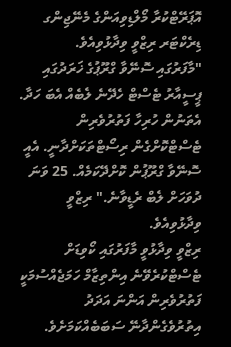އޮޕަރޭޓްކުރާ މޯލްޑިވިއަންގެ މެނޭޖިންގ ޑިރެކްޓަރ ރިޒްވީ ވިދާޅުވިއެވެ.
"މާފަރުގައި ސޮނޭވާ ގްރޫޕުގެ ޚަރަދުގައި ޕީސީއާރު ޓެސްޓް ހެދޭނެ ލެބެއް އެބަ ހަދާ. އެތަނުން ހުރިހާ ފަތުރުވެރިން ޓެސްޓްކޮށްގެން ރިސޯޓްތަކަށްދާނީ. އެއީ ސޮނޭވާ ގްރޫޕުން ކޮށްދޭކަމެއް. 25 ވަނަ ދުވަހަށް ލެބް ރެޑީވާނެ." ރިޒްވީ ވިދާޅުވިއެވެ.
ރިޒްވީ ވިދާޅުވީ މާފަރުގައި ކޯވިޑަށް ޓެސްޓްކުރެވޭނެ އިންތިޒާމް ހަމަޖެއްސުމަކީ ފަތުރުވެރިން އަންނަ އަދަދު އިތުރުވެގެންދާނޭ ސަބަބެއްކަމަށެވެ.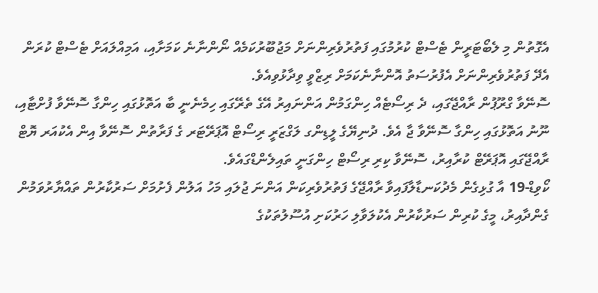އެގޮތުން މި ލެބޯޓަރީން ޓެސްޓް ކުރުމުގައި ފަތުރުވެރިންނަށް މަޖުބޫރުކަމެއް ނޯންނާނެ ކަމަށާއި، އަމިއްލައަށް ޓެސްޓް ކުރަން އެދޭ ފަތުރުވެރިންނަށް އެފުރުސަތު އޮންނާނެކަމަށް ރިޒްވީ ވިދާޅުވިއެވެ.
ސޮނޭވާ ގްރޫޕުން ރާއްޖޭގައި، ދެ ރިސޯޓެއް ހިންގަމުން އަންނައިރު އޭގެ ތެރޭގައި ހިމެނެނީ ބާ އަތޮޅުގައި ހިންގާ ސޮނޭވާ ފުށްޓާއި، ނޫނު އަތޮޅުގައި ހިންގާ ސޮނޭވާ ޖާ އެވެ. ދުނިޔޭގެ ލީޑިންގ ލަގްޒަރީ ރިސޯޓް އޮޕަރޭޓަރ ގެ ފަރާތުން ސޮނޭވާ އިން އެކުއަރ ޔޮޓް ރާއްޖޭގައި އޮޕަރޭޓް ކުރާއިރު، ސޮނޭވާ ކިރި ރިސޯޓް ހިންގަނީ ތައިލެންޑްގައެވެ.
ކޯވިޑް-19 އާ ގުޅިގެން މެދުކަނޑާލާފައިވާ ރާއްޖޭގެ ފަތުރުވެރިކަން އަންނަ ޖުލައި މަހު އަލުން ފެށުމަށް ސަރުކާރުން ތައްޔާރުވަމުން ގެންދާއިރު، މީގެ ކުރިން ސަރުކާރުން އެކުލަވާލި ހަރުކަށި އުސޫލުތަކުގެ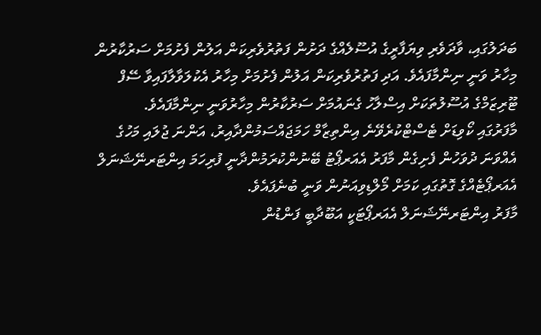ބަދަލުގައި، ވާދަވެރި ވިޔަފާރީގެ އުސޫލެއްގެ ދަށުން ފަތުރުވެރިކަން އަލުން ފެށުމަށް ސަރުކާރުން މިހާރު ވަނީ ނިންމާފައެވެ. އަދި ފަތުރުވެރިކަން އަލުން ފެށުމަށް މިހާރު އެކުލަވާލާފައިވާ ސޭފް ޓޫރިޒަމްގެ އުސޫލުތަކަށް އިސްލާހު ގެނައުމަށް ސަރުކާރުން މިހާރުވަނީ ނިންމާފައެވެ.
މާފަރުގައި ކޯވިޑަށް ޓެސްޓްކުރެވޭނެ އިންތިޒާމް ހަމަޖައްސަމުންދާއިރު، އަންނަ ޖުލައި މަހުގެ އެއްވަނަ ދުވަހުން ފެށިގެން މާފަރު އެއަރޕޯޓު ބޭނުންކުރަމުންދާނީ ފުރިހަމަ އިންޓަރނޭޝަނަލް އެއަރޕޯޓެއްގެ ގޮތުގައި ކަމަށް މޯލްޑިވިއަނުން ވަނީ ބުނެފައެވެ.
މާފަރު އިންޓަރނޭޝަނަލް އެއަރޕޯޓަކީ އަބޫދާބީ ފަންޑުން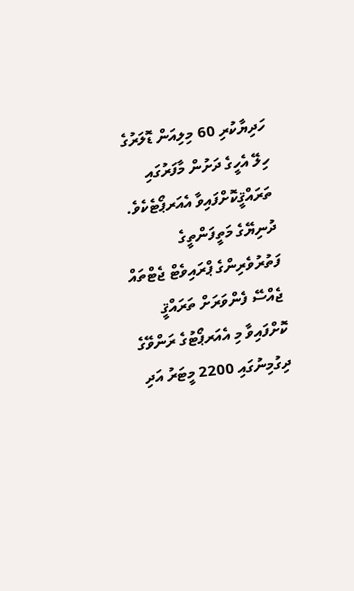ހަދިޔާކުރި 60 މިލިއަން ޑޮލަރުގެ ހިލޭ އެހީގެ ދަށުން މާފަރުގައި ތަރައްޤީކޮށްފައިވާ އެއަރޕޯޓެކެވެ. ދުނިޔޭގެ މަތީފަންތީގެ ފަތުރުވެރިންގެ ޕްރައިވެޓް ޖެޓްތައް ޖެއްސޭ ފެންވަރަށް ތަރައްޤީ ކޮށްފައިވާ މި އެއަރޕޯޓުގެ ރަންވޭގެ ދިގުމިނުގައި 2200 މީޓަރު އަދި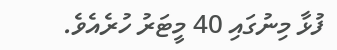ފުޅާ މިނުގައި 40 މީޓަރު ހުރެއެވެ.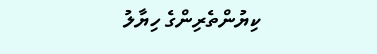ކިޔުންތެރިންގެ ހިޔާލު